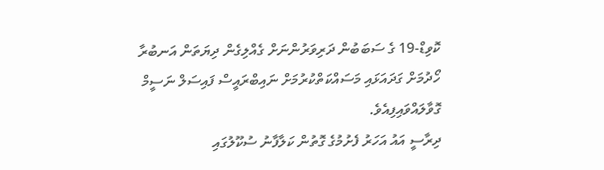ކޮވިޑް-19 ގެ ސަބަބުން ދަރިވަރުންނަށް ގެއްލިގެން ދިޔަތަން އަނބުރާ ހޯދުމަށް ގަދައަޅައި މަސައްކަތްކުރުމަށް ނައިބްރައީސް ފައިސަލް ނަސީމް ގޮވާލައްވައިފިއެވެ.
ދިރާސީ އައު އަހަރު ފެށުމުގެ ގޮތުން ކަލާފާނު ސުކޫލުގައި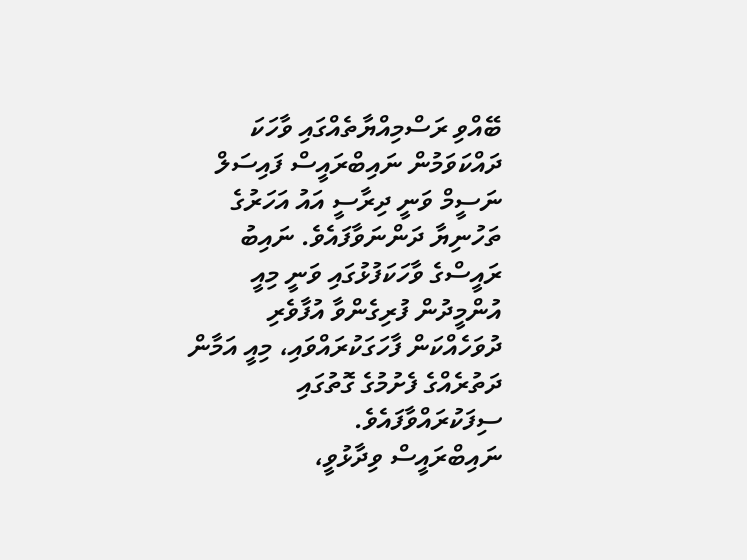ބޭއްވި ރަސްމިއްޔާތެއްގައި ވާހަކަ ދައްކަވަމުން ނައިބްރައީސް ފައިސަލް ނަސީމް ވަނީ ދިރާސީ އައު އަހަރުގެ ތަހުނިޔާ ދަންނަވާފައެވެ. ނައިބު ރައީސްގެ ވާހަކަފުޅުގައި ވަނީ މިއީ އުންމީދުން ފުރިގެންވާ އުފާވެރި ދުވަހެއްކަން ފާހަގަކުރައްވައި، މިއީ އަމާން ދަތުރެއްގެ ފެށުމުގެ ގޮތުގައި ސިފަކުރައްވާފައެވެ.
ނައިބްރައީސް ވިދާޅުވީ،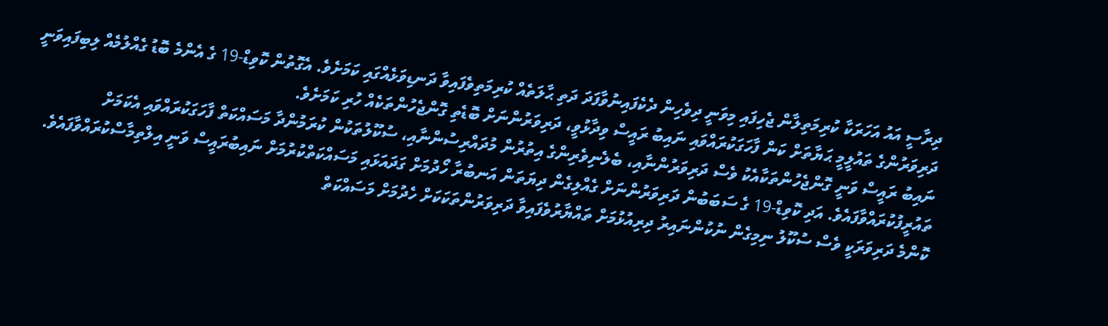ދިރާސީ އައު އަހަރަކާ ކުރިމަތިލާން ޖެހިފައި މިވަނީ ދިވެހިން ދެކެފައިނުވާފަދަ ދަތި ޙާލަތެއް ކުރިމަތިވެފައިވާ ދަނޑިވަޅެއްގައި ކަމަށެވެ. އެގޮތުން ކޮވިޑް-19 ގެ އެންމެ ބޮޑު ގެއްލުމެއް ލިބިފައިވަނީ ދަރިވަރުންގެ ތައުލީމީ ޙަޔާތަށް ކަން ފާހަގަކުރައްވައި ނައިބު ރައީސް ވިދާޅުވީ، ދަރިވަރުންނަށް ބޮޑެތި ގޮންޖެހުންތަކެއް ހުރި ކަމަށެވެ.
ނައިބު ރައީސް ވަނީ ގޮންޖެހުންތަކާއެކު ވެސް ދަރިވަރުންނާއި، ބެލެނިވެރިންގެ އިތުރުން މުދައްރިސުންނާއި، ސުކޫލުތަކުން ކުރަމުންދާ މަސައްކަތް ފާހަގަކުރައްވައި އެކަމަށް ތައުރީފުކުރައްވާފައެވެ. އަދި ކޮވިޑް-19 ގެ ސަބަބުން ދަރިވަރުންނަށް ގެއްލިގެން ދިޔަތަން އަނބުރާ ހޯދުމަށް ގަދައަޅައި މަސައްކަތްކުރުމަށް ނައިބުރައީސް ވަނީ އިލްތިމާސްކުރައްވާފައެވެ. ކޮންމެ ދަރިވަރަކީ ވެސް ސުކޫލު ނިމިގެން ނުކުންނައިރު ދިރިއުޅުމަށް ތައްޔާރުވެފައިވާ ދަރިވަރުންތަކަކަށް ހެދުމަށް މަސައްކަތް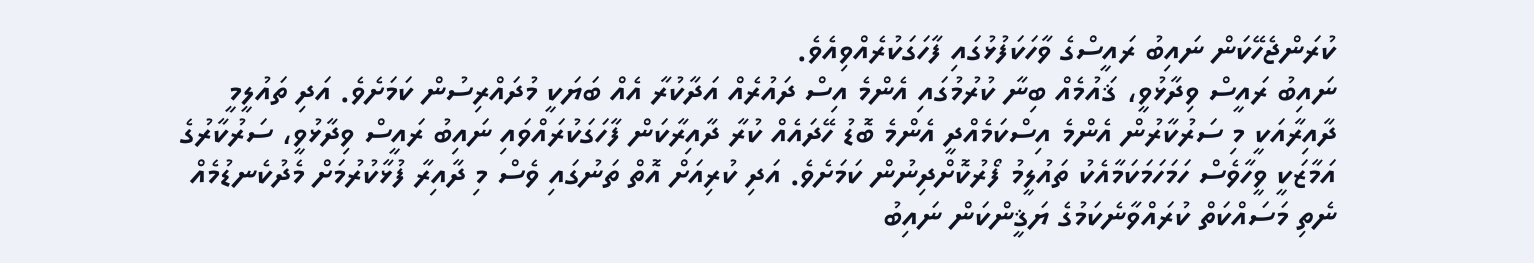ކުރަންޖެހޭކަން ނައިބު ރައީސްގެ ވާހަކަފުޅުގައި ފާހަގަކުރެއްވިއެވެ.
ނައިބު ރައީސް ވިދާޅުވީ، ޤައުމެއް ބިނާ ކުރުމުގައި އެންމެ އިސް ދައުރެއް އަދާކުރާ އެއް ބަޔަކީ މުދައްރިސުން ކަމަށެވެ. އަދި ތައުލީމީ ދާއިރާއަކީ މި ސަރުކާރުން އެންމެ އިސްކަމެއްދީ އެންމެ ބޮޑު ހޭދައެއް ކުރާ ދާއިރާކަން ފާހަގަކުރައްވައި ނައިބު ރައީސް ވިދާޅުވީ، ސަރުކާރުގެ އަމާޒަކީ ވީހާވެސް ހަމަހަމަކަމާއެކު ތައުލީމު ފޯރުކޮށްދިނުން ކަމަށެވެ. އަދި ކުރިއަށް އޮތް ތަނުގައި ވެސް މި ދާއިރާ ފުޅާކުރުމަށް މެދުކެނޑުމެއް ނެތި މަސައްކަތް ކުރައްވާނެކަމުގެ ޔަޤީންކަން ނައިބު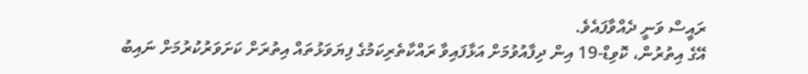ރައީސް ވަނީ ދެއްވާފައެވެ.
އޭގެ އިތުރުން، ކޮވިޑް-19 އިން ދިފާއުވުމަށް އަޅާފައިވާ ރައްކާތެރިކަމުގެ ފިޔަވަޅުތައް އިތުރަށް ކަށަވަރުކުރުމަށް ނައިބު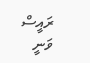ރައީސް ވަނީ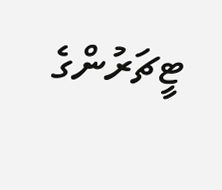ޓީޗަރުންގެ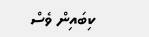ކިބައިން ވެސް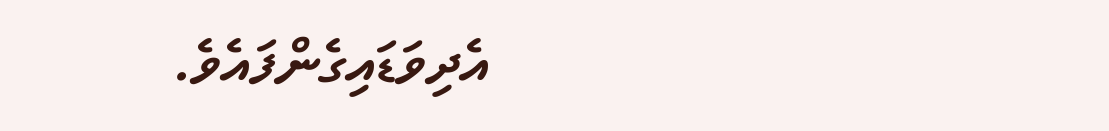އެދިވަޑައިގެންފައެވެ.